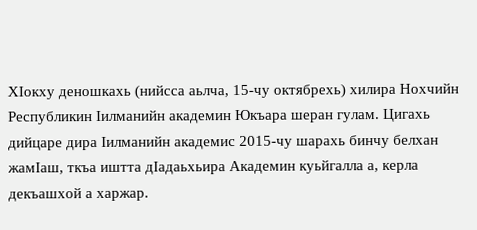ХIокху деношкахь (нийсса аьлча, 15-чу октябрехь) хилира Нохчийн Республикин Iилманийн академин Юкъара шеран гулам. Цигахь дийцаре дира Iилманийн академис 2015-чу шарахь бинчу белхан жамIаш, ткъа иштта дIадаьхьира Академин куьйгалла а, керла декъашхой а харжар.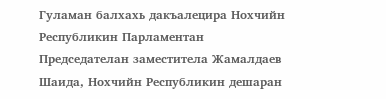Гуламан балхахь дакъалецира Нохчийн Республикин Парламентан Председателан заместитела Жамалдаев Шаида, Нохчийн Республикин дешаран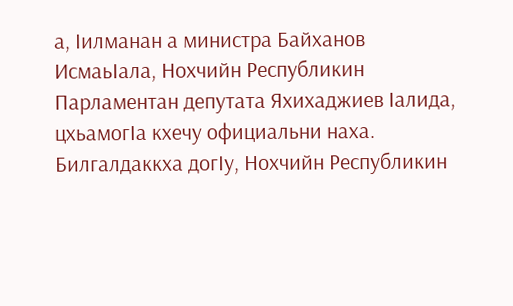а, Iилманан а министра Байханов ИсмаьIала, Нохчийн Республикин Парламентан депутата Яхихаджиев Iалида, цхьамогIа кхечу официальни наха.
Билгалдаккха догIу, Нохчийн Республикин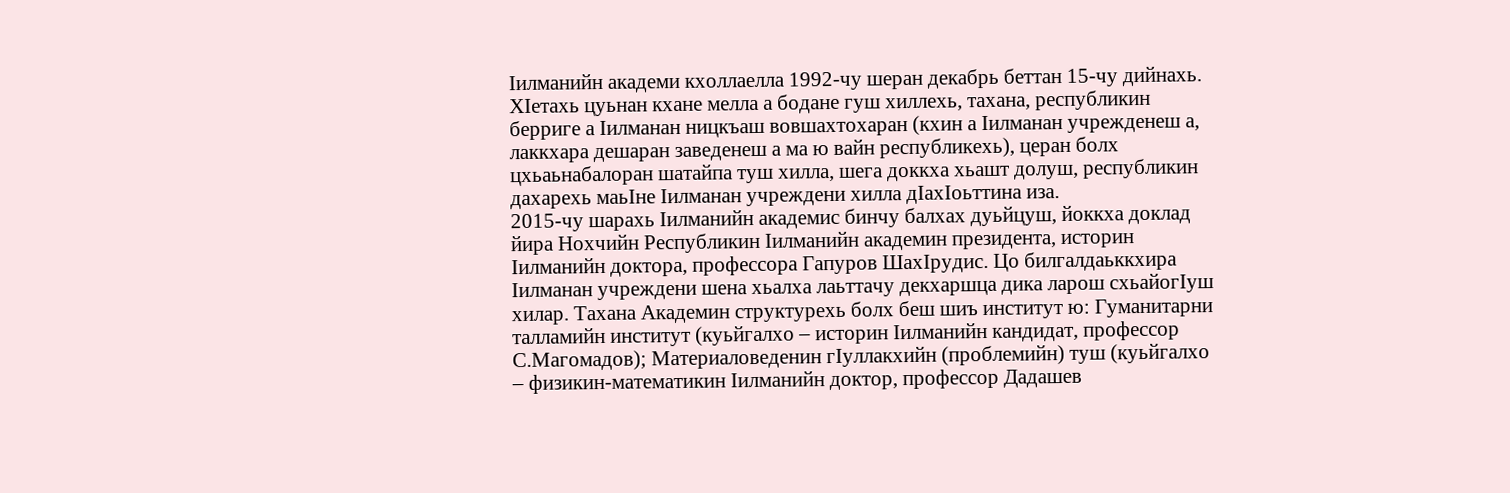Iилманийн академи кхоллаелла 1992-чу шеран декабрь беттан 15-чу дийнахь. ХIетахь цуьнан кхане мелла а бодане гуш хиллехь, тахана, республикин берриге а Iилманан ницкъаш вовшахтохаран (кхин а Iилманан учрежденеш а, лаккхара дешаран заведенеш а ма ю вайн республикехь), церан болх цхьаьнабалоран шатайпа туш хилла, шега доккха хьашт долуш, республикин дахарехь маьIне Iилманан учреждени хилла дIахIоьттина иза.
2015-чу шарахь Iилманийн академис бинчу балхах дуьйцуш, йоккха доклад йира Нохчийн Республикин Iилманийн академин президента, историн Iилманийн доктора, профессора Гапуров ШахIрудис. Цо билгалдаьккхира Iилманан учреждени шена хьалха лаьттачу декхаршца дика ларош схьайогIуш хилар. Тахана Академин структурехь болх беш шиъ институт ю: Гуманитарни талламийн институт (куьйгалхо – историн Iилманийн кандидат, профессор С.Магомадов); Материаловеденин гIуллакхийн (проблемийн) туш (куьйгалхо – физикин-математикин Iилманийн доктор, профессор Дадашев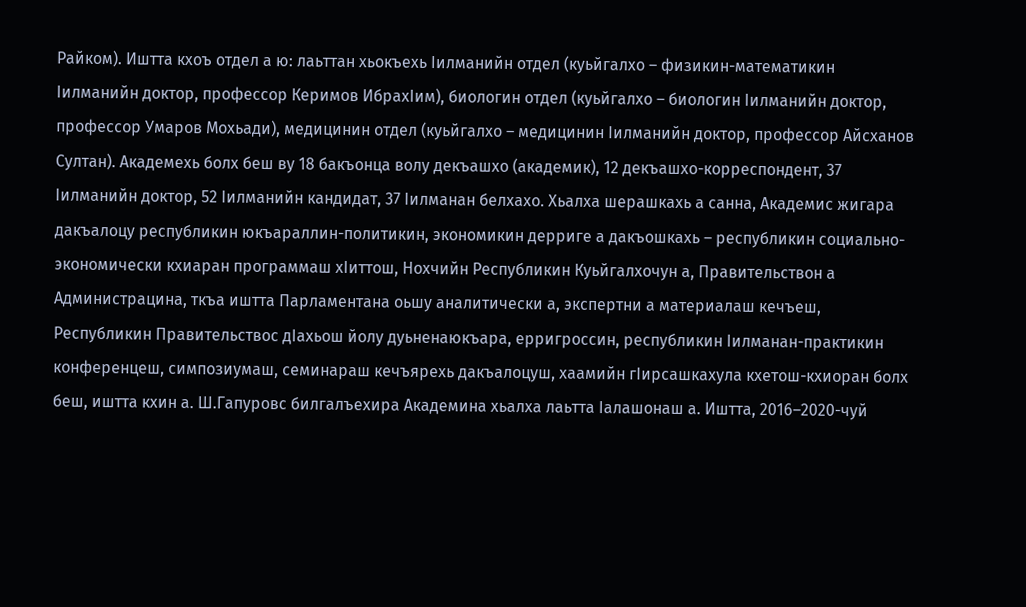Райком). Иштта кхоъ отдел а ю: лаьттан хьокъехь Iилманийн отдел (куьйгалхо – физикин-математикин Iилманийн доктор, профессор Керимов ИбрахIим), биологин отдел (куьйгалхо – биологин Iилманийн доктор, профессор Умаров Мохьади), медицинин отдел (куьйгалхо – медицинин Iилманийн доктор, профессор Айсханов Султан). Академехь болх беш ву 18 бакъонца волу декъашхо (академик), 12 декъашхо-корреспондент, 37 Iилманийн доктор, 52 Iилманийн кандидат, 37 Iилманан белхахо. Хьалха шерашкахь а санна, Академис жигара дакъалоцу республикин юкъараллин-политикин, экономикин дерриге а дакъошкахь – республикин социально-экономически кхиаран программаш хIиттош, Нохчийн Республикин Куьйгалхочун а, Правительствон а Администрацина, ткъа иштта Парламентана оьшу аналитически а, экспертни а материалаш кечъеш, Республикин Правительствос дIахьош йолу дуьненаюкъара, ерригроссин, республикин Iилманан-практикин конференцеш, симпозиумаш, семинараш кечъярехь дакъалоцуш, хаамийн гIирсашкахула кхетош-кхиоран болх беш, иштта кхин а. Ш.Гапуровс билгалъехира Академина хьалха лаьтта Iалашонаш а. Иштта, 2016–2020-чуй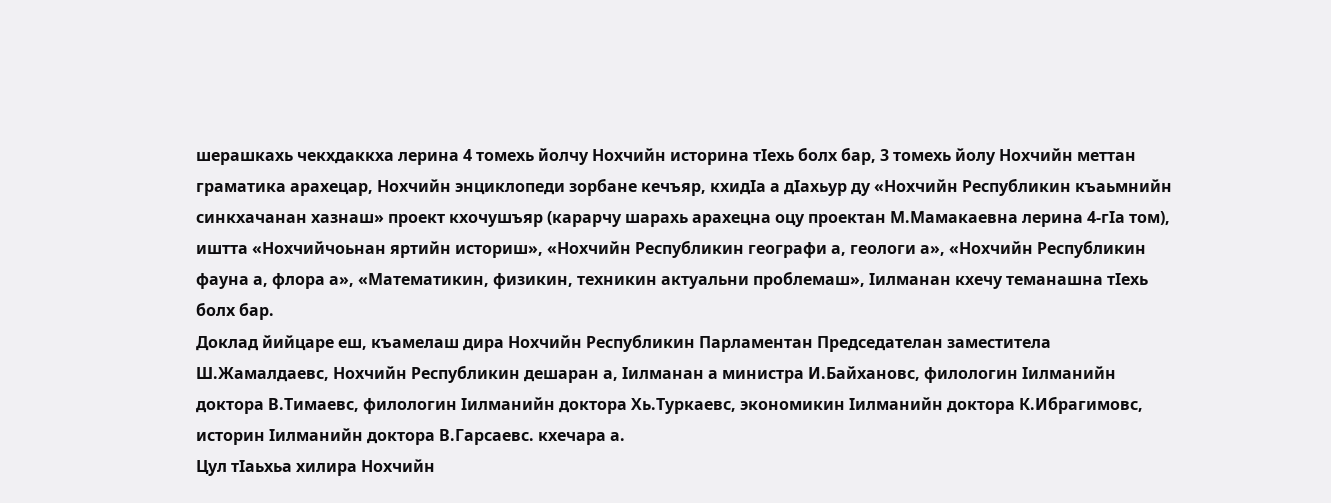шерашкахь чекхдаккха лерина 4 томехь йолчу Нохчийн историна тIехь болх бар, 3 томехь йолу Нохчийн меттан граматика арахецар, Нохчийн энциклопеди зорбане кечъяр, кхидIа а дIахьур ду «Нохчийн Республикин къаьмнийн синкхачанан хазнаш» проект кхочушъяр (карарчу шарахь арахецна оцу проектан М.Мамакаевна лерина 4-гIа том), иштта «Нохчийчоьнан яртийн историш», «Нохчийн Республикин географи а, геологи а», «Нохчийн Республикин фауна а, флора а», «Математикин, физикин, техникин актуальни проблемаш», Iилманан кхечу теманашна тIехь болх бар.
Доклад йийцаре еш, къамелаш дира Нохчийн Республикин Парламентан Председателан заместитела Ш.Жамалдаевс, Нохчийн Республикин дешаран а, Iилманан а министра И.Байхановс, филологин Iилманийн доктора В.Тимаевс, филологин Iилманийн доктора Хь.Туркаевс, экономикин Iилманийн доктора К.Ибрагимовс, историн Iилманийн доктора В.Гарсаевс. кхечара а.
Цул тIаьхьа хилира Нохчийн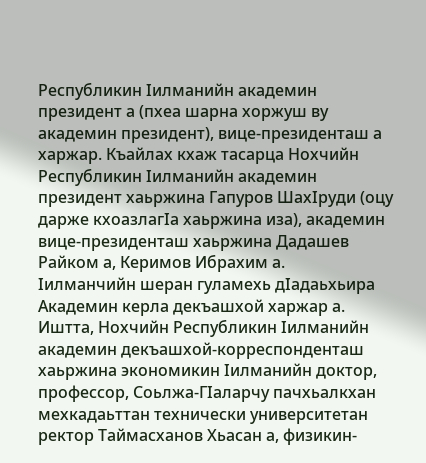Республикин Iилманийн академин президент а (пхеа шарна хоржуш ву академин президент), вице-президенташ а харжар. Къайлах кхаж тасарца Нохчийн Республикин Iилманийн академин президент хаьржина Гапуров ШахIруди (оцу дарже кхоазлагIа хаьржина иза), академин вице-президенташ хаьржина Дадашев Райком а, Керимов Ибрахим а.
Iилманчийн шеран гуламехь дIадаьхьира Академин керла декъашхой харжар а. Иштта, Нохчийн Республикин Iилманийн академин декъашхой-корреспонденташ хаьржина экономикин Iилманийн доктор, профессор, Соьлжа-ГIаларчу пачхьалкхан мехкадаьттан технически университетан ректор Таймасханов Хьасан а, физикин-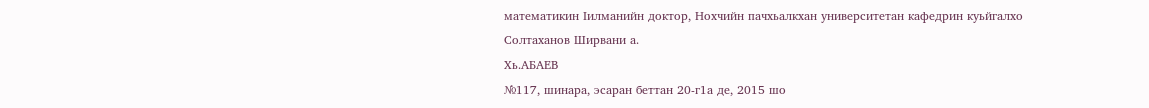математикин Iилманийн доктор, Нохчийн пачхьалкхан университетан кафедрин куьйгалхо Солтаханов Ширвани а.
Хь.АБАЕВ
№117, шинара, эсаран беттан 20-г1а де, 2015 шо